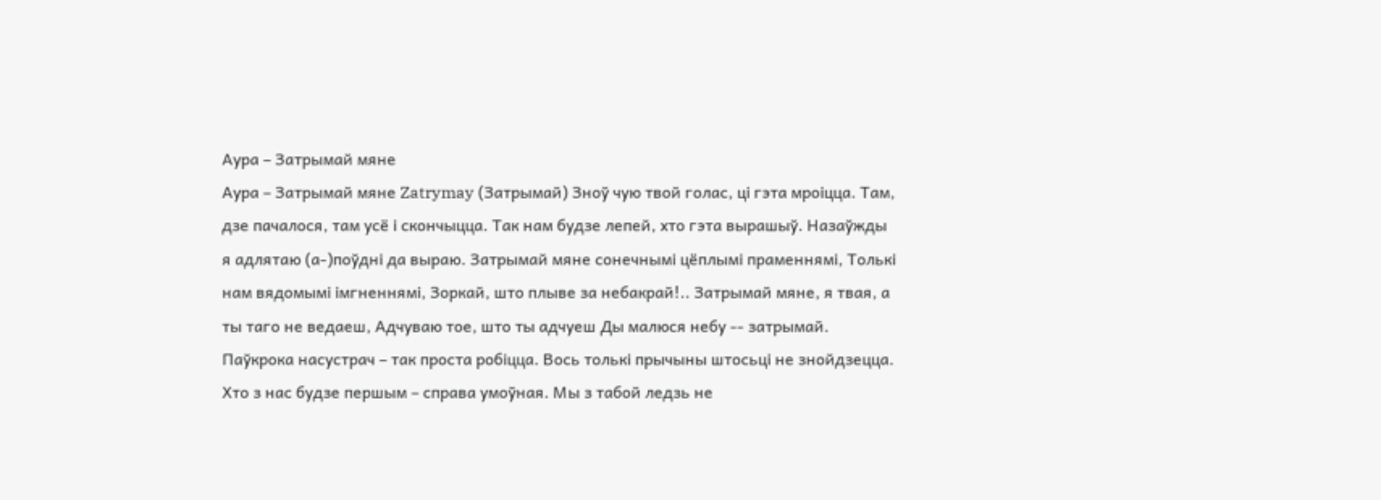Аура – Затрымай мяне
Аура – Затрымай мяне Zatrymay (Затрымай) Зноў чую твой голас, ці гэта мроіцца. Там, дзе пачалося, там усё і скончыцца. Так нам будзе лепей, хто гэта вырашыў. Назаўжды я адлятаю (а-)поўдні да выраю. Затрымай мяне сонечнымі цёплымі праменнямі, Толькі нам вядомымі імгненнямі, Зоркай, што плыве за небакрай!.. Затрымай мяне, я твая, а ты таго не ведаеш, Адчуваю тое, што ты адчуеш Ды малюся небу -- затрымай. Паўкрока насустрач – так проста робіцца. Вось толькі прычыны штосьці не знойдзецца. Хто з нас будзе першым – справа умоўная. Мы з табой ледзь не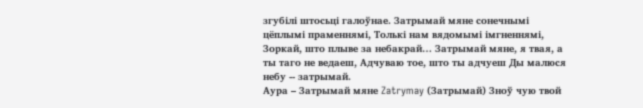згубілі штосьці галоўнае. Затрымай мяне сонечнымі цёплымі праменнямі, Толькі нам вядомымі імгненнямі, Зоркай, што плыве за небакрай… Затрымай мяне, я твая, а ты таго не ведаеш, Адчуваю тое, што ты адчуеш Ды малюся небу -- затрымай.
Аура – Затрымай мяне Zatrymay (Затрымай) Зноў чую твой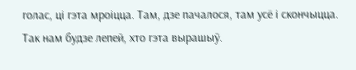голас, ці гэта мроіцца. Там, дзе пачалося, там усё і скончыцца. Так нам будзе лепей, хто гэта вырашыў.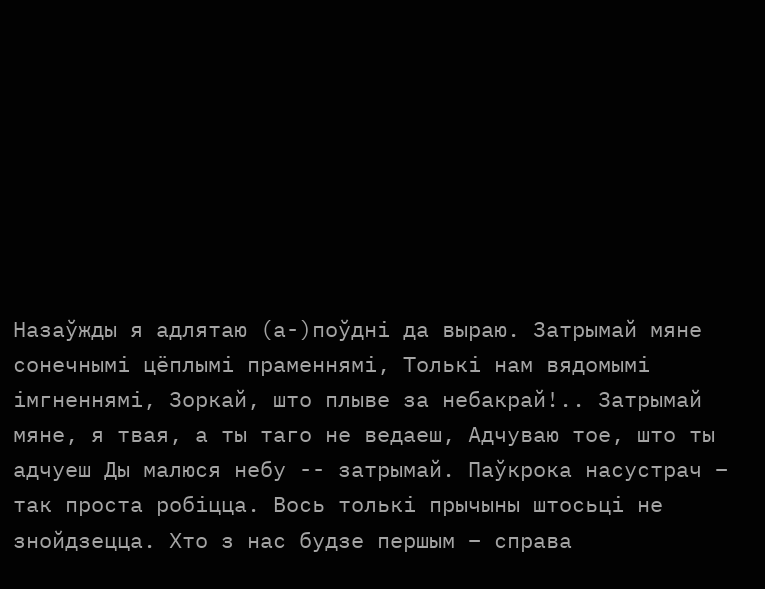Назаўжды я адлятаю (а-)поўдні да выраю. Затрымай мяне сонечнымі цёплымі праменнямі, Толькі нам вядомымі імгненнямі, Зоркай, што плыве за небакрай!.. Затрымай мяне, я твая, а ты таго не ведаеш, Адчуваю тое, што ты адчуеш Ды малюся небу -- затрымай. Паўкрока насустрач – так проста робіцца. Вось толькі прычыны штосьці не знойдзецца. Хто з нас будзе першым – справа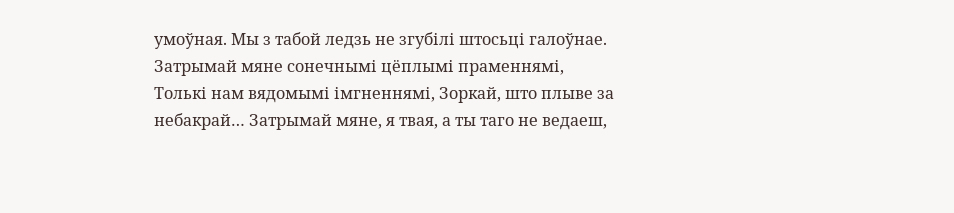умоўная. Мы з табой ледзь не згубілі штосьці галоўнае. Затрымай мяне сонечнымі цёплымі праменнямі, Толькі нам вядомымі імгненнямі, Зоркай, што плыве за небакрай… Затрымай мяне, я твая, а ты таго не ведаеш,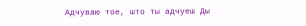Адчуваю тое, што ты адчуеш Ды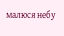малюся небу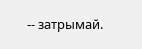-- затрымай.